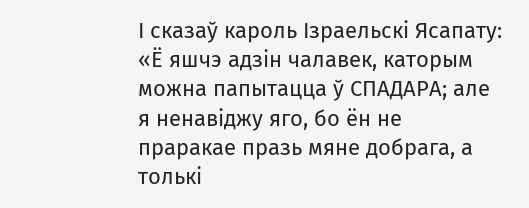І сказаў кароль Ізраельскі Ясапату: «Ё яшчэ адзін чалавек, каторым можна папытацца ў СПАДАРА; але я ненавіджу яго, бо ён не праракае празь мяне добрага, а толькі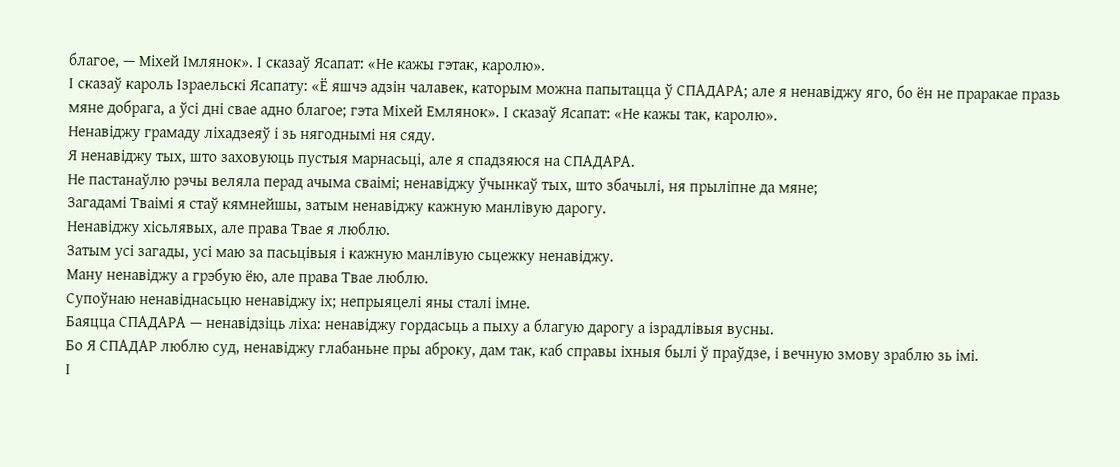благое, — Міхей Імлянок». І сказаў Ясапат: «Не кажы гэтак, каролю».
І сказаў кароль Ізраельскі Ясапату: «Ё яшчэ адзін чалавек, каторым можна папытацца ў СПАДАРА; але я ненавіджу яго, бо ён не праракае празь мяне добрага, а ўсі дні свае адно благое; гэта Міхей Емлянок». І сказаў Ясапат: «Не кажы так, каролю».
Ненавіджу грамаду ліхадзеяў і зь нягоднымі ня сяду.
Я ненавіджу тых, што заховуюць пустыя марнасьці, але я спадзяюся на СПАДАРА.
Не пастанаўлю рэчы веляла перад ачыма сваімі; ненавіджу ўчынкаў тых, што збачылі, ня прыліпне да мяне;
Загадамі Тваімі я стаў кямнейшы, затым ненавіджу кажную манлівую дарогу.
Ненавіджу хісьлявых, але права Твае я люблю.
Затым усі загады, усі маю за пасьцівыя і кажную манлівую сьцежку ненавіджу.
Ману ненавіджу а грэбую ёю, але права Твае люблю.
Супоўнаю ненавіднасьцю ненавіджу іх; непрыяцелі яны сталі імне.
Баяцца СПАДАРА — ненавідзіць ліха: ненавіджу гордасьць а пыху а благую дарогу а ізрадлівыя вусны.
Бо Я СПАДАР люблю суд, ненавіджу глабаньне пры аброку, дам так, каб справы іхныя былі ў праўдзе, і вечную змову зраблю зь імі.
І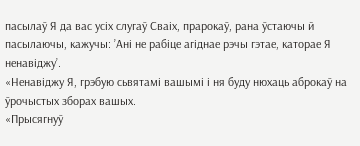пасылаў Я да вас усіх слугаў Сваіх, прарокаў, рана ўстаючы й пасылаючы, кажучы: ’Ані не рабіце агіднае рэчы гэтае, каторае Я ненавіджу’.
«Ненавіджу Я, грэбую сьвятамі вашымі і ня буду нюхаць аброкаў на ўрочыстых зборах вашых.
«Прысягнуў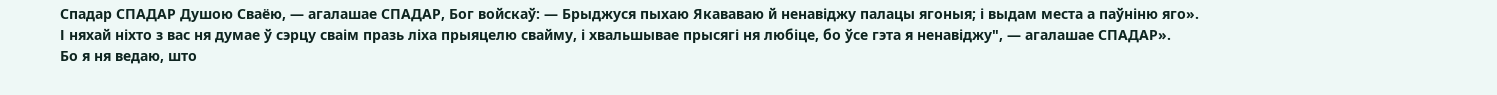Спадар СПАДАР Душою Сваёю, — агалашае СПАДАР, Бог войскаў: — Брыджуся пыхаю Якававаю й ненавіджу палацы ягоныя; і выдам места а паўніню яго».
І няхай ніхто з вас ня думае ў сэрцу сваім празь ліха прыяцелю свайму, і хвальшывае прысягі ня любіце, бо ўсе гэта я ненавіджу", — агалашае СПАДАР».
Бо я ня ведаю, што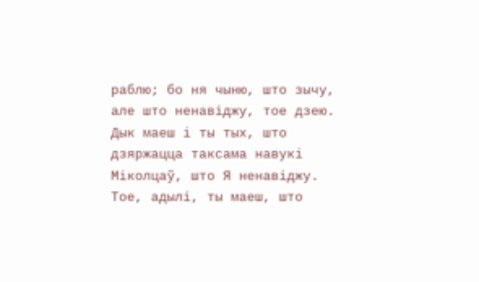раблю; бо ня чыню, што зычу, але што ненавіджу, тое дзею.
Дык маеш і ты тых, што дзяржацца таксама навукі Міколцаў, што Я ненавіджу.
Тое, адылі, ты маеш, што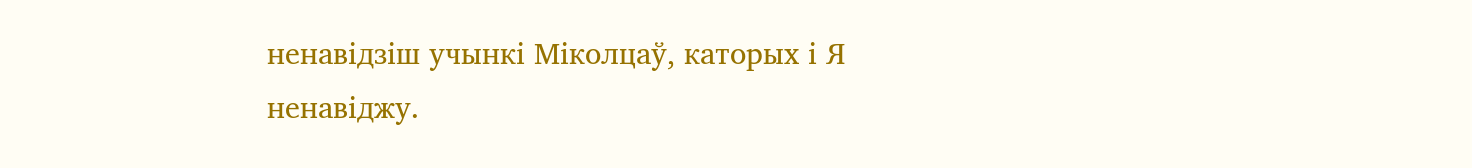ненавідзіш учынкі Міколцаў, каторых і Я ненавіджу.